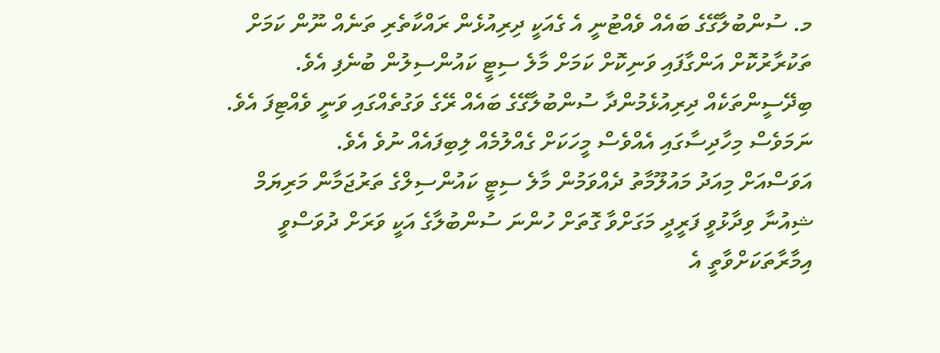މ. ސުންބުލާގޭގެ ބައެއް ވެއްޓުނީ އެ ގެއަކީ ދިރިއުޅެން ރައްކާތެރި ތަނެއް ނޫން ކަމަށް ތަކުރާރުކޮށް އަންގާފައި ވަނިކޮށް ކަމަށް މާލެ ސިޓީ ކައުންސިލުން ބުނެފި އެވެ.
ބިދޭސީންތަކެއް ދިރިއުޅެމުންދާ ސުންބުލާގޭގެ ބައެއް ރޭގެ ވަގުތެއްގައި ވަނީ ވެއްޓިފަ އެވެ. ނަމަވެސް މިހާދިސާގައި އެއްވެސް މީހަކަށް ގެއްލުމެއް ލިބިފައެއް ނުވެ އެވެ.
އަވަސްއަށް މިއަދު މައުލޫމާތު ދެއްވަމުން މާލެ ސިޓީ ކައުންސިލްގެ ތަރުޖަމާން މަރިޔަމް ޝިއުނާ ވިދާޅުވީ ފަރީދީ މަގަށްވާ ގޮތަށް ހުންނަ ސުންބުލާގެ އަކީ ވަރަށް ދުވަސްވީ އިމާރާތަކަށްވާތީ އެ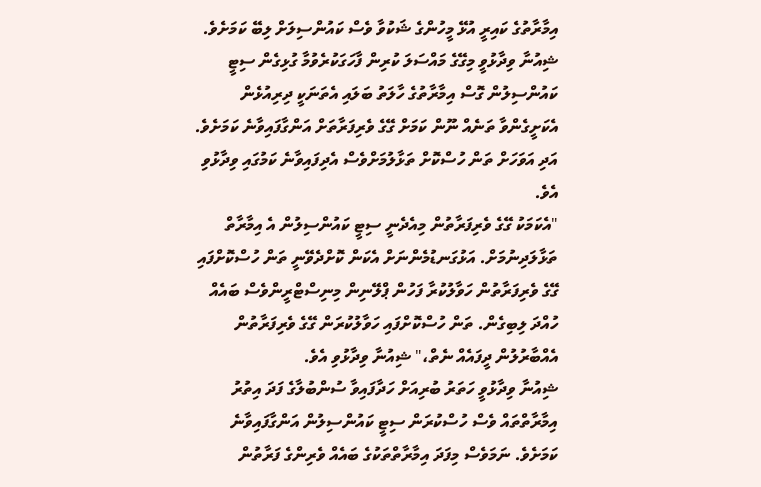އިމާރާތުގެ ކައިރީ އުޅޭ މީހުންގެ ޝަކުވާ ވެސް ކައުންސިލަށް ލިބޭ ކަމަށެވެ.
ޝިއުނާ ވިދާޅުވީ މިގޭގެ މައްސަލަ ކުރިން ފާހަގަކުރެވުމާ ގުޅިގެން ސިޓީ ކައުންސިލުން ގޮސް އިމާރާތުގެ ހާލަތު ބަލައި އެތަނަކީ ދިރިއުޅެން އެކަށީގެންވާ ތަނެއް ނޫން ކަމަށް ގޭގެ ވެރިފަރާތަށް އަންގާފައިވާނެ ކަމަށެވެ. އަދި އަވަހަށް ތަން ހުސްކޮށް ތަޅާލުމަށްވެސް އެދިފައިވާނެ ކަމުގައި ވިދާޅުވި އެވެ.
"އެކަމަކު ގޭގެ ވެރިފަރާތުން މިއެދެނީ ސިޓީ ކައުންސިލުން އެ އިމާރާތް ތަޅާލަދިނުމަށް. އަޅުގަނޑުމެންނަށް އެކަން ކޮށްދެވޭނީ ތަން ހުސްކޮށްފައި ގޭގެ ވެރިފަރާތުން ހަވާލުކުރާ ފަހުން ޕްލޭނިން މިނިސްޓްރީންވެސް ބައެއް ހުއްދަ ލިބިގެން. ތަން ހުސްކޮށްފައި ހަވާލުކުރަން ގޭގެ ވެރިފަރާތުން އެއްބާރުލުން ދީފައެއް ނެތް،" ޝިއުނާ ވިދާޅުވި އެވެ.
ޝިއުނާ ވިދާޅުވީ ހަތަރު ބުރިއަށް ހަދާފައިވާ ސުންބުލާގެ ފަދަ އިތުރު އިމާރާތްތައް ވެސް ހުސްކުރަން ސިޓީ ކައުންސިލުން އަންގާފައިވާނެ ކަމަށެވެ. ނަމަވެސް މިފަދަ އިމާރާތްތަކުގެ ބައެއް ވެރިންގެ ފަރާތުން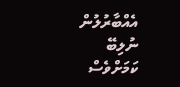އެއްބާރުލުން ނުލިބޭ ކަމަށްވެސް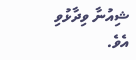ޝިއުނާ ވިދާޅުވި އެވެ.